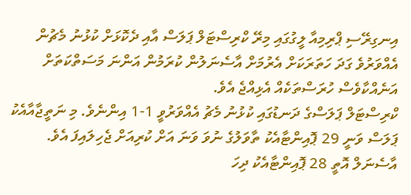އިނގިރޭސި ޕްރިމިއާ ލީގުގައި މިރޭ ކްރިސްޓަލް ޕަލަސް އާއި ދެކޮޅަށް ކުޅުނު މެޗުން އެއްވަރުވެ ގަދަ ހަތަރަކަށް އެރުމަށް އާސެނަލުން ކުރަމުން އަންނަ މަސަތްކަތަށް އަނެއްކާވެސް ހުރަސްތަކެއް އެޅިއްޖެ އެވެ.
ކްރިސްޓަލް ޕަލަސްގެ ދަނޑުގައި ކުޅުނު މެޗު އެއްވަރުވީ 1-1 އިންނެވެ. މި ނަތީޖާއާއެކު ޕަލަސް ވަނީ 29 ޕޮއިންޓާއެކު ތާވަލުގެ ނުވަ ވަނަ އަށް ކުރިއަށް ޖެހިލައިފަ އެވެ. އާސެނަލް އޮތީ 28 ޕޮއިންޓާއެކު ދިހަ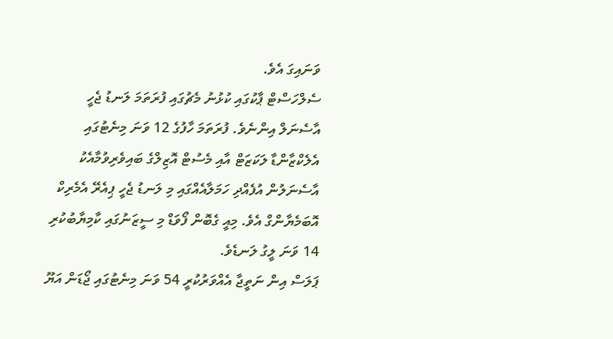ވަނައިގަ އެވެ.
ސެލްހަސްޓް ޕާކުގައި ކުޅުނު މެޗުގައި ފުރަތަމަ ލަނޑު ޖެހީ އާސެނަލް އިންނެވެ. ފުރަތަމަ ހާފުގެ 12 ވަނަ މިނެޓުގައި އެލެކްޒާންޑާ ލަކަޒަޓް އާއި މެސުޓް އޮޒިލްގެ ބައިވެރިވުމާއެކު އާސެނަލުން އުފެއްދި ހަމަލާއެއްގައި މި ލަނޑު ޖެހީ ޕިއެރޭ އެމެރިކް އޮބަމެޔާންގް އެވެ. މިއީ ގެބޮން ފޯވަޑް މި ސީޒަނުގައި ކާމިޔާބުކުރި 14 ވަނަ ލީގު ލަނޑެވެ.
ޕަލަސް އިން ނަތީޖާ އެއްވަރުކުރީ 54 ވަނަ މިނެޓުގައި ޖޯޑަން އަޔޫ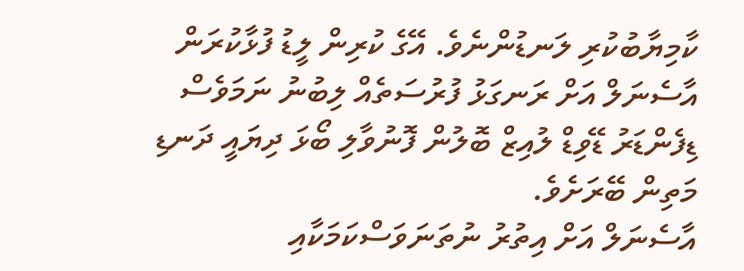ކާމިޔާބުކުރި ލަނޑުންނެވެ. އޭގެ ކުރިން ލީޑު ފުޅާކުރަން އާސެނަލް އަށް ރަނގަޅު ފުރުސަތެއް ލިބުނު ނަމަވެސް ޑިފެންޑަރު ޑޭވިޑް ލުއިޒް ބޮލުން ފޮނުވާލި ބޯޅަ ދިޔައީ ދަނޑި މަތިން ބޭރަށެވެ.
އާސެނަލް އަށް އިތުރު ނުތަނަވަސްކަމަކާއި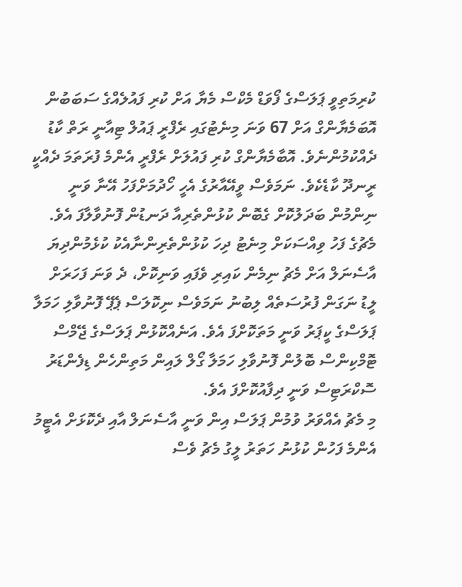ކުރިމަތިވީ ޕަލަސްގެ ފޯވަޑް މެކްސް މެޔާ އަށް ކުރި ފައުލެއްގެ ސަބަބުން އޮބަމެޔާންގް އަށް 67 ވަނަ މިނެޓުގައި ރެފްރީ ޕައުލް ޓިއާނީ ރަތް ކާޑު ދެއްކުމުންނެވެ. އޮބާމެޔާންގް ކުރި ފައުލަށް ރެފްރީ އެންމެ ފުރަތަމަ ދެއްކީ ރީނދޫ ކާޑެކެވެ. ނަމަވެސް ވީއޭއާރުގެ އެހީ ހޯދުމަށްފަހު އޭނާ ވަނީ ނިންމުން ބަދަލުކޮށް ގެބޮން ކުޅުންތެރިއާ ދަނޑުން ފޮނުވާލާފަ އެވެ.
މެޗުގެ ފަހު ވިއްސަކަށް މިނެޓު ދިހަ ކުޅުންތެރިންނާއެކު ކުޅެމުންދިޔަ އާސެނަލް އަށް މެޗު ނިމެން ކައިރި ވެފައި ވަނިކޮށް، ދެ ވަނަ ފަހަރަށް ލީޑު ނަގަން ފުރުސަތެއް ލިބުނު ނަމަވެސް ނިކޮލަސް ޕެޕޭ ފޮނުވާލި ހަމަލާ ޕަލަސްގެ ކީޕަރު ވަނީ މަތަކޮށްފަ އެވެ. އަނެއްކޮޅުން ޕަލަސްގެ ޖޭމްސް ޓޮމްކިންސް ބޮލުން ފޮނުވާލި ހަމަލާ ގޯލް ލައިން މަތިންހެން ޑިފެންޑަރު ސޮކްރަޓިސް ވަނީ ދިފާއުކޮށްފަ އެވެ.
މި މެޗު އެއްވަރު ވުމުން ޕަލަސް އިން ވަނީ އާސެނަލް އާއި ދެކޮޅަށް އެޓީމު އެންމެ ފަހުން ކުޅުނު ހަތަރު ލީގު މެޗު ވެސް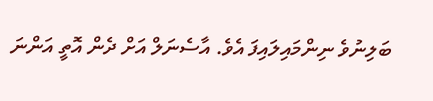ބަލިނުވެ ނިންމައިލައިފަ އެވެ. އާސެނަލް އަށް ދެން އޮތީ އަންނަ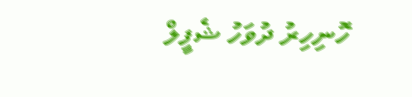ހޮނިހިރު ދުވަހު ޝެފީލް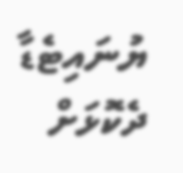ޔުނައިޓެޑާ ދެކޮޅަށް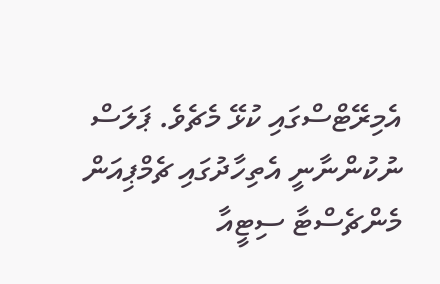އެމިރޭޓްސްގައި ކުޅޭ މެޗެވެ. ޕަލަސް ނުކުންނާނީ އެތިހާދުގައި ޗެމްޕިއަން މެންޗެސްޓާ ސިޓީއާ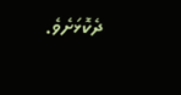ދެކޮޅަށެވެ.